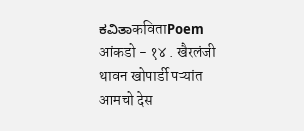ಕವಿತಾकविताPoem
आंकडो - १४ . खैरलंजी थावन खोपार्डी पऱ्यांत
आमचो देस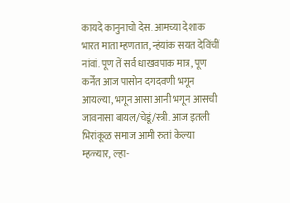कायदे कानुनाचो देस. आमच्या देशाक भारत माता म्हणतात, न्हंयांक सयत देविंचीं नांवां. पूण तें सर्व धाखवपाक मात्र, पूण कर्नेंत आज पासोन दगदवणी भगून आयल्या, भगून आसा आनी भगून आसची जावनासा बायल/चेडूं/स्त्री. आज इतली भिरांकूळ समाज आमी रुतां केल्या म्हळ्यार, ल्हा-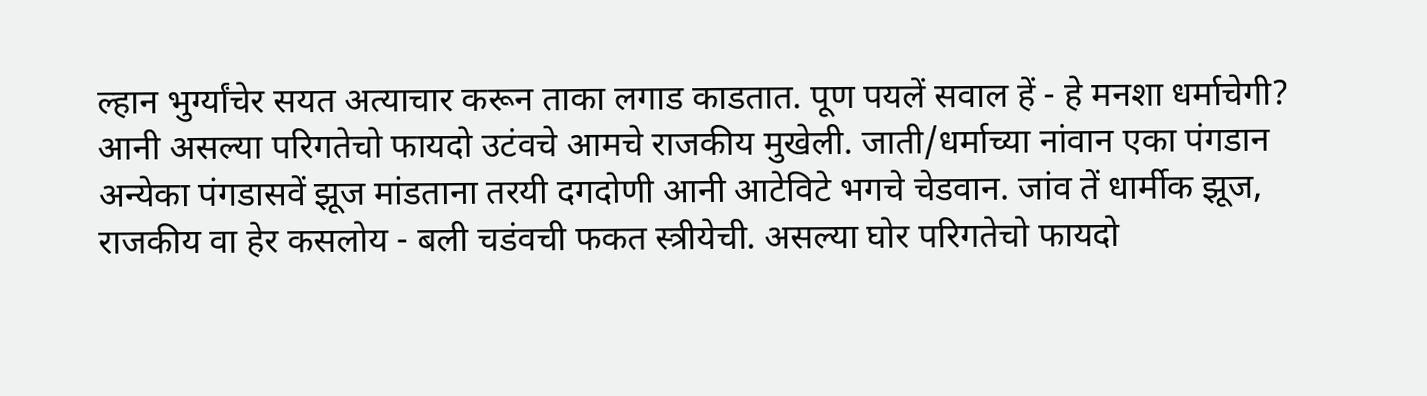ल्हान भुर्ग्यांचेर सयत अत्याचार करून ताका लगाड काडतात. पूण पयलें सवाल हें - हे मनशा धर्माचेगी?
आनी असल्या परिगतेचो फायदो उटंवचे आमचे राजकीय मुखेली. जाती/धर्माच्या नांवान एका पंगडान अन्येका पंगडासवें झूज मांडताना तरयी दगदोणी आनी आटेविटे भगचे चेडवान. जांव तें धार्मीक झूज, राजकीय वा हेर कसलोय - बली चडंवची फकत स्त्रीयेची. असल्या घोर परिगतेचो फायदो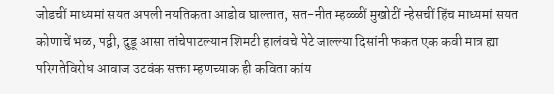जोडचीं माध्यमां सयत अपली नयतिकता आडोव घाल्तात, सत-नीत म्हळ्ळीं मुखोटीं न्हेसचीं हिंच माध्यमां सयत कोणाचें भळ, पद्वी, दुडू आसा तांचेपाटल्यान शिमटी हालंवचे पेटे जाल्ल्या दिसांनी फकत एक कवी मात्र ह्या परिगतेविरोध आवाज उटवंक सक्ता म्हणच्याक ही कविता कांय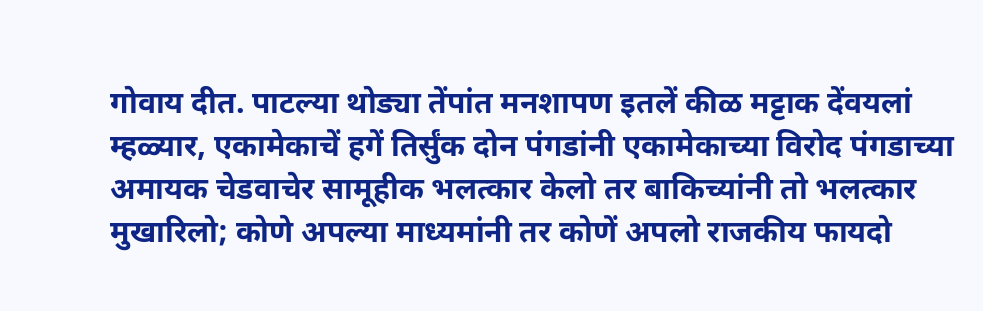गोवाय दीत. पाटल्या थोड्या तेंपांत मनशापण इतलें कीळ मट्टाक देंवयलां म्हळ्यार, एकामेकाचें हगें तिर्सुंक दोन पंगडांनी एकामेकाच्या विरोद पंगडाच्या अमायक चेडवाचेर सामूहीक भलत्कार केलो तर बाकिच्यांनी तो भलत्कार मुखारिलो; कोणे अपल्या माध्यमांनी तर कोणें अपलो राजकीय फायदो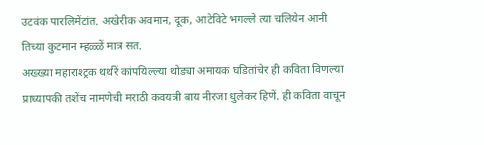उटवंक पारलिमेंटांत. अखेरीक अवमान, दूक, आटेविटे भगल्ले त्या चलियेन आनी तिच्या कुटमान म्हळ्ळें मात्र सत.
अख्ख्या महाराश्ट्रक थर्थरें कांपयिल्ल्या थोड्या अमायक घडितांचेर ही कविता विणल्या प्राध्यापकी तशेंच नामणेची मराठी कवयत्री बाय नीरजा धुलेकर हिणें. ही कविता वाचून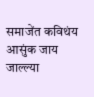समाजेंत कविथंय आसुंक जाय जाल्ल्या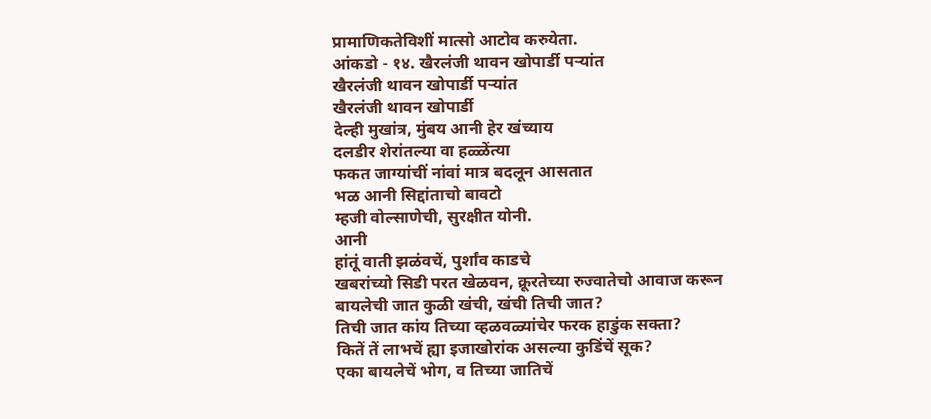प्रामाणिकतेविशीं मात्सो आटोव करुयेता.
आंकडो - १४. खैरलंजी थावन खोपार्डी पऱ्यांत
खैरलंजी थावन खोपार्डी पऱ्यांत
खैरलंजी थावन खोपार्डी
देल्ही मुखांत्र, मुंबय आनी हेर खंच्याय
दलडीर शेरांतल्या वा हळ्ळेंत्या
फकत जाग्यांचीं नांवां मात्र बदलून आसतात
भळ आनी सिद्दांताचो बावटो
म्हजी वोल्साणेची, सुरक्षीत योनी.
आनी
हांतूं वाती झळंवचें, पुर्शांव काडचे
खबरांच्यो सिडी परत खेळवन, क्रूरतेच्या रुज्वातेचो आवाज करून
बायलेची जात कुळी खंची, खंची तिची जात?
तिची जात कांय तिच्या व्हळवळ्यांचेर फरक हाडुंक सक्ता?
कितें तें लाभचें ह्या इजाखोरांक असल्या कुडिंचें सूक?
एका बायलेचें भोग, व तिच्या जातिचें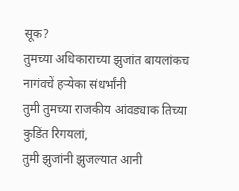सूक?
तुमच्या अधिकाराच्या झुजांत बायलांकच नागंवचें हऱ्येका संधर्भांनी
तुमी तुमच्या राजकीय आंवड्याक तिच्या कुडिंत रिगयलां,
तुमी झुजांनी झुजल्यात आनी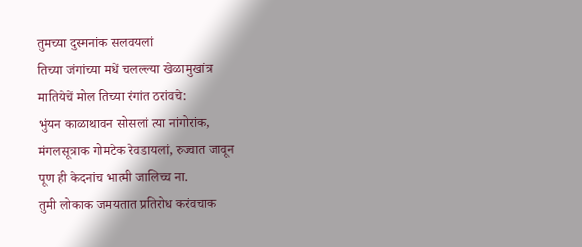तुमच्या दुस्मनांक सलवयलां
तिच्या जंगांच्या मधें चलल्ल्या खेळामुखांत्र
मातियेचें मोल तिच्या रंगांत ठरांवचे:
भुंयन काळाथावन सोसलां त्या नांगोरांक,
मंगलसूत्राक गोमटेक रेवडायलां, रुज्वात जावून
पूण ही केदनांच भात्मी जालिच्च ना.
तुमी लोकाक जमयतात प्रतिरोध करंवचाक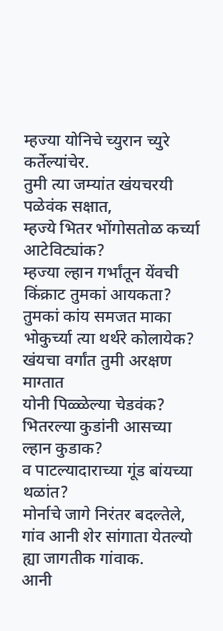म्हज्या योनिचे च्युरान च्युरे कर्तेल्यांचेर.
तुमी त्या जम्यांत खंयचरयी पळेवंक सक्षात,
म्हज्ये भितर भोंगोसतोळ कर्च्या आटेविट्यांक?
म्हज्या ल्हान गर्भांतून येंवची किंक्राट तुमकां आयकता?
तुमकां कांय समजत माका भोकुर्च्या त्या थर्थरे कोलायेक?
खंयचा वर्गांत तुमी अरक्षण माग्तात
योनी पिळ्ळेल्या चेडवंक?
भितरल्या कुडांनी आसच्या ल्हान कुडाक?
व पाटल्यादाराच्या गूंड बांयच्या थळांत?
मोर्नाचे जागे निरंतर बदल्तेले,
गांव आनी शेर सांगाता येतल्यो ह्या जागतीक गांवाक.
आनी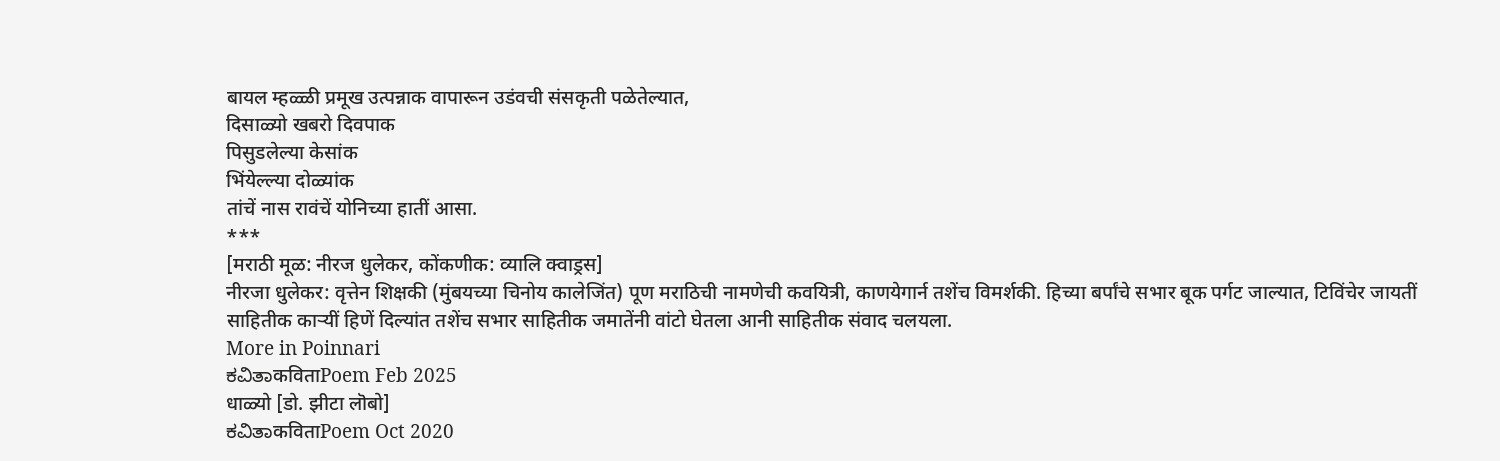बायल म्हळ्ळी प्रमूख उत्पन्नाक वापारून उडंवची संसकृती पळेतेल्यात,
दिसाळ्यो खबरो दिवपाक
पिसुडलेल्या केसांक
भिंयेल्ल्या दोळ्यांक
तांचें नास रावंचें योनिच्या हातीं आसा.
***
[मराठी मूळ: नीरज धुलेकर, कोंकणीक: व्यालि क्वाड्रस]
नीरजा धुलेकर: वृत्तेन शिक्षकी (मुंबयच्या चिनोय कालेजिंत) पूण मराठिची नामणेची कवयित्री, काणयेगार्न तशेंच विमर्शकी. हिच्या बर्पांचे सभार बूक पर्गट जाल्यात, टिविंचेर जायतीं साहितीक काऱ्यीं हिणें दिल्यांत तशेंच सभार साहितीक जमातेंनी वांटो घेतला आनी साहितीक संवाद चलयला.
More in Poinnari
ಕವಿತಾकविताPoem Feb 2025
धाळ्यो [डो. झीटा लॊबो]
ಕವಿತಾकविताPoem Oct 2020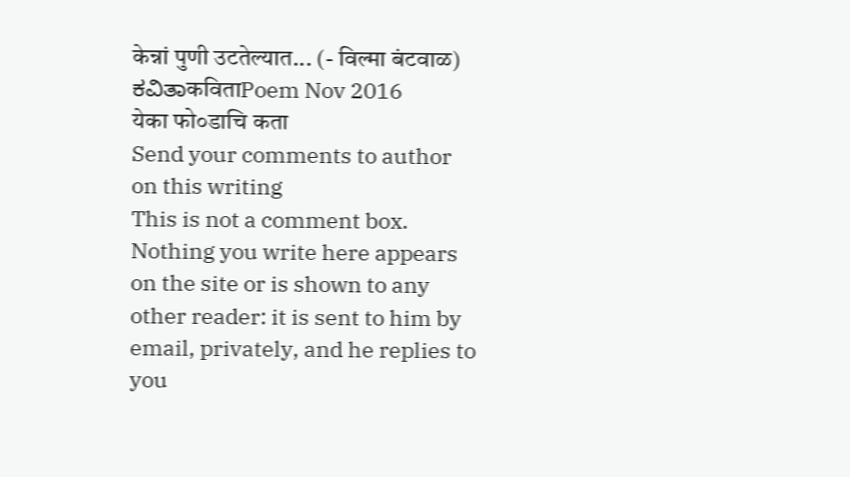केन्नां पुणी उटतेल्यात... (- विल्मा बंटवाळ)
ಕವಿತಾकविताPoem Nov 2016
येका फो०डाचि कता
Send your comments to author on this writing
This is not a comment box. Nothing you write here appears on the site or is shown to any other reader: it is sent to him by email, privately, and he replies to you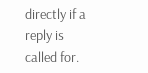directly if a reply is called for.